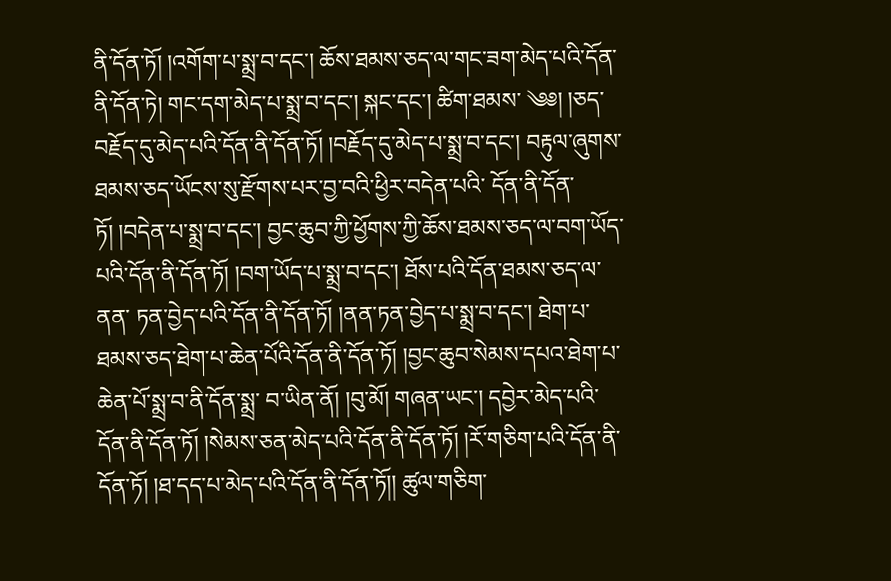ནི་དོན་ཏོ། །འགོག་པ་སྨྲ་བ་དང་། ཆོས་ཐམས་ཅད་ལ་གང་ཟག་མེད་པའི་དོན་ནི་དོན་ཏེ། གང་དག་མེད་པ་སྨྲ་བ་དང་། སྐང་དང་། ཚིག་ཐམས་ ༄༅། །ཅད་བརྗོད་དུ་མེད་པའི་དོན་ནི་དོན་ཏོ། །བརྗོད་དུ་མེད་པ་སྨྲ་བ་དང་། བརྟུལ་ཞུགས་ཐམས་ཅད་ཡོངས་སུ་རྫོགས་པར་བྱ་བའི་ཕྱིར་བདེན་པའི་ དོན་ནི་དོན་ཏོ། །བདེན་པ་སྨྲ་བ་དང་། བྱང་ཆུབ་ཀྱི་ཕྱོགས་ཀྱི་ཆོས་ཐམས་ཅད་ལ་བག་ཡོད་པའི་དོན་ནི་དོན་ཏོ། །བག་ཡོད་པ་སྨྲ་བ་དང་། ཐོས་པའི་དོན་ཐམས་ཅད་ལ་ནན་ ཏན་བྱེད་པའི་དོན་ནི་དོན་ཏོ། །ནན་ཏན་བྱེད་པ་སྨྲ་བ་དང་། ཐེག་པ་ཐམས་ཅད་ཐེག་པ་ཆེན་པོའི་དོན་ནི་དོན་ཏོ། །བྱང་ཆུབ་སེམས་དཔའ་ཐེག་པ་ཆེན་པོ་སྨྲ་བ་ནི་དོན་སྨྲ་ བ་ཡིན་ནོ། །བུ་མོ། གཞན་ཡང་། དབྱེར་མེད་པའི་དོན་ནི་དོན་ཏོ། །སེམས་ཅན་མེད་པའི་དོན་ནི་དོན་ཏོ། །རོ་གཅིག་པའི་དོན་ནི་དོན་ཏོ། །ཐ་དད་པ་མེད་པའི་དོན་ནི་དོན་ཏོ།། ཚུལ་གཅིག་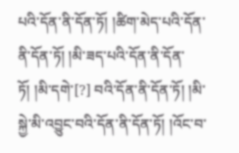པའི་དོན་ནི་དོན་ཏོ། །ཚིག་མེད་པའི་དོན་ནི་དོན་ཏོ། །མི་ཟད་པའི་དོན་ནི་དོན་ཏོ། །མི་དགེ་[?] བའི་དོན་ནི་དོན་ཏོ། །མི་སྐྱེ་མི་འབྱུང་བའི་དོན་ནི་དོན་ཏོ། །འོང་བ་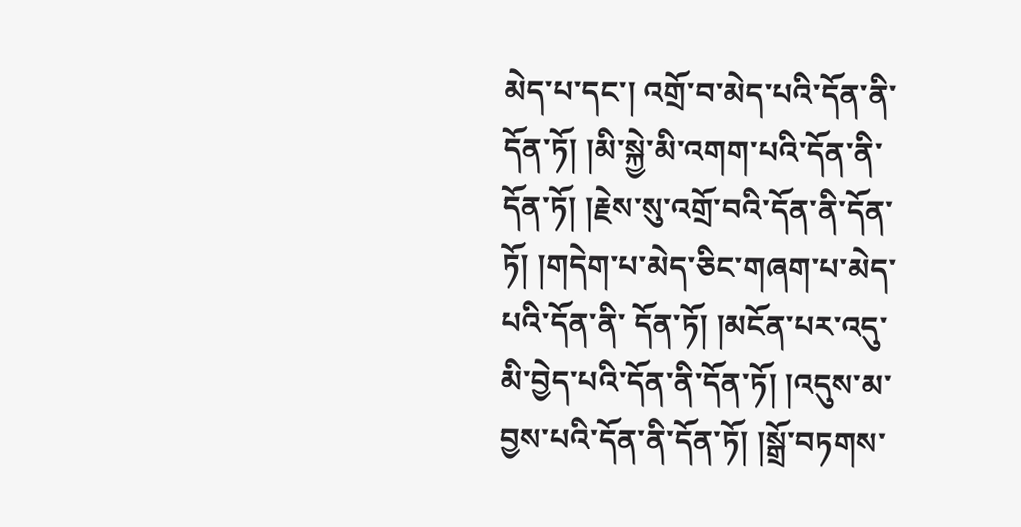མེད་པ་དང་། འགྲོ་བ་མེད་པའི་དོན་ནི་དོན་ཏོ། །མི་སྐྱེ་མི་འགག་པའི་དོན་ནི་དོན་ཏོ། །རྗེས་སུ་འགྲོ་བའི་དོན་ནི་དོན་ཏོ། །གདེག་པ་མེད་ཅིང་གཞག་པ་མེད་པའི་དོན་ནི་ དོན་ཏོ། །མངོན་པར་འདུ་མི་བྱེད་པའི་དོན་ནི་དོན་ཏོ། །འདུས་མ་བྱས་པའི་དོན་ནི་དོན་ཏོ། །སྒྲོ་བཏགས་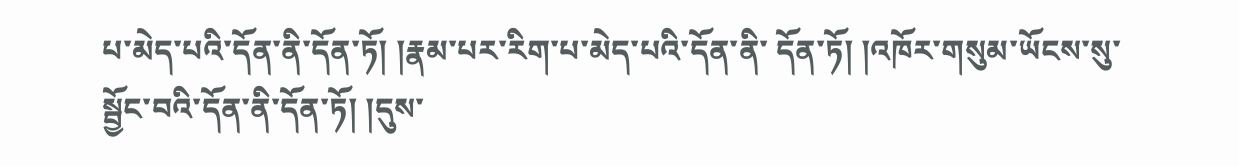པ་མེད་པའི་དོན་ནི་དོན་ཏོ། །རྣམ་པར་རིག་པ་མེད་པའི་དོན་ནི་ དོན་ཏོ། །འཁོར་གསུམ་ཡོངས་སུ་སྦྱོང་བའི་དོན་ནི་དོན་ཏོ། །དུས་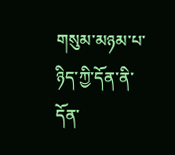གསུམ་མཉམ་པ་ཉིད་ཀྱི་དོན་ནི་དོན་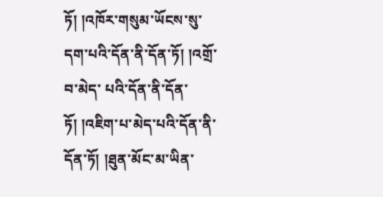ཏོ། །འཁོར་གསུམ་ཡོངས་སུ་དག་པའི་དོན་ནི་དོན་ཏོ། །འགྲོ་བ་མེད་ པའི་དོན་ནི་དོན་ཏོ། །འཇིག་པ་མེད་པའི་དོན་ནི་དོན་ཏོ། །ཐུན་མོང་མ་ཡིན་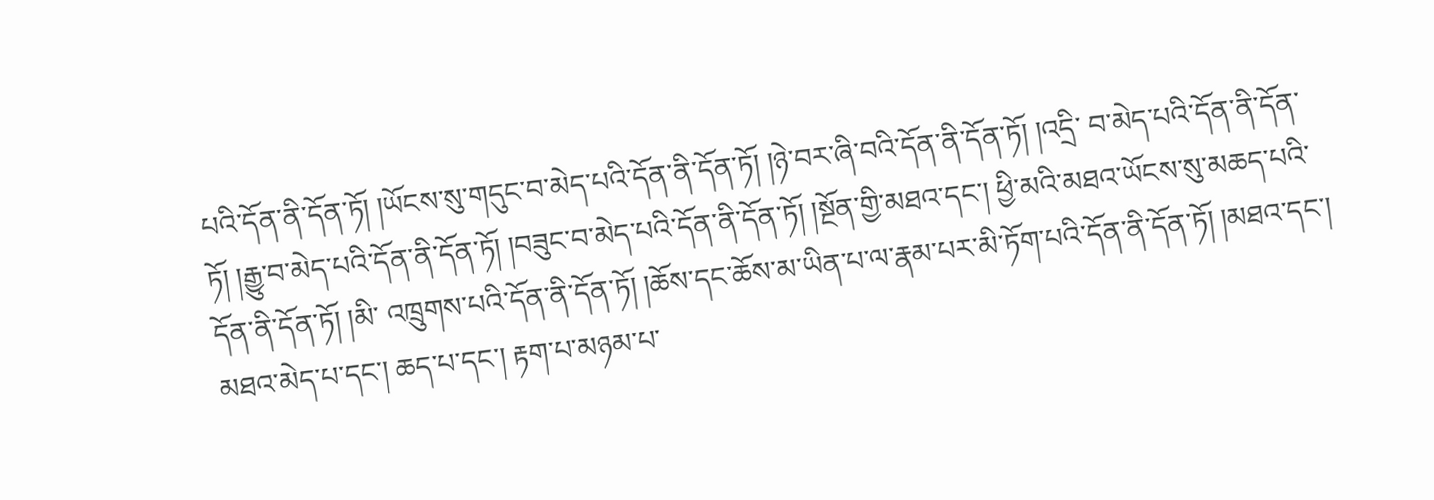པའི་དོན་ནི་དོན་ཏོ། །ཡོངས་སུ་གདུང་བ་མེད་པའི་དོན་ནི་དོན་ཏོ། །ཉེ་བར་ཞི་བའི་དོན་ནི་དོན་ཏོ། །འདྲི་ བ་མེད་པའི་དོན་ནི་དོན་ཏོ། །རྒྱུ་བ་མེད་པའི་དོན་ནི་དོན་ཏོ། །བཟུང་བ་མེད་པའི་དོན་ནི་དོན་ཏོ། །སྔོན་གྱི་མཐའ་དང་། ཕྱི་མའི་མཐའ་ཡོངས་སུ་མཆད་པའི་དོན་ནི་དོན་ཏོ། །མི་ འཁྲུགས་པའི་དོན་ནི་དོན་ཏོ། །ཆོས་དང་ཆོས་མ་ཡིན་པ་ལ་རྣམ་པར་མི་ཏོག་པའི་དོན་ནི་དོན་ཏོ། །མཐའ་དང་། མཐའ་མེད་པ་དང་། ཆད་པ་དང་། རྟག་པ་མཉམ་པ་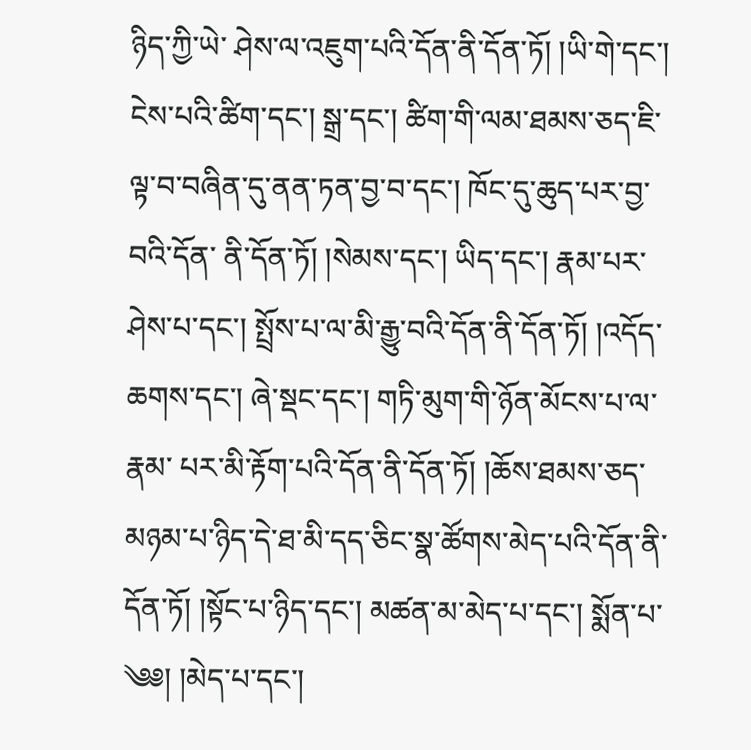ཉིད་ཀྱི་ཡེ་ ཤེས་ལ་འཇུག་པའི་དོན་ནི་དོན་ཏོ། །ཡི་གེ་དང་། ངེས་པའི་ཚིག་དང་། སྒྲ་དང་། ཚིག་གི་ལམ་ཐམས་ཅད་ཇི་ལྟ་བ་བཞིན་དུ་ནན་ཏན་བྱ་བ་དང་། ཁོང་དུ་ཆུད་པར་བྱ་བའི་དོན་ ནི་དོན་ཏོ། །སེམས་དང་། ཡིད་དང་། རྣམ་པར་ཤེས་པ་དང་། སྤྲོས་པ་ལ་མི་རྒྱུ་བའི་དོན་ནི་དོན་ཏོ། །འདོད་ཆགས་དང་། ཞེ་སྡང་དང་། གཏི་མུག་གི་ཉོན་མོངས་པ་ལ་རྣམ་ པར་མི་རྟོག་པའི་དོན་ནི་དོན་ཏོ། །ཆོས་ཐམས་ཅད་མཉམ་པ་ཉིད་དེ་ཐ་མི་དད་ཅིང་སྣ་ཚོགས་མེད་པའི་དོན་ནི་དོན་ཏོ། །སྟོང་པ་ཉིད་དང་། མཚན་མ་མེད་པ་དང་། སྨོན་པ་ ༄༅། །མེད་པ་དང་།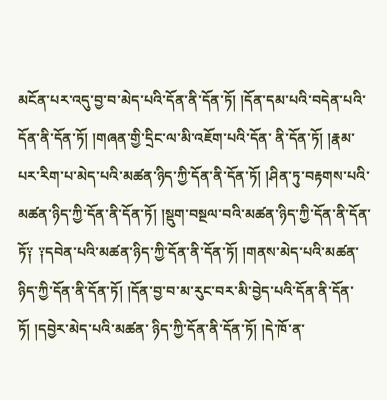མངོན་པར་འདུ་བྱ་བ་མེད་པའི་དོན་ནི་དོན་ཏོ། །དོན་དམ་པའི་བདེན་པའི་དོན་ནི་དོན་ཏོ། །གཞན་གྱི་དྲིང་ལ་མི་འཇོག་པའི་དོན་ ནི་དོན་ཏོ། །རྣམ་པར་རིག་པ་མེད་པའི་མཚན་ཉིད་ཀྱི་དོན་ནི་དོན་ཏོ། །ཤིན་ཏུ་བརྟགས་པའི་མཚན་ཉིད་ཀྱི་དོན་ནི་དོན་ཏོ། །སྡུག་བསྔལ་བའི་མཚན་ཉིད་ཀྱི་དོན་ནི་དོན་ ཏོ༑ ༑དབེན་པའི་མཚན་ཉིད་ཀྱི་དོན་ནི་དོན་ཏོ། །གནས་མེད་པའི་མཚན་ཉིད་ཀྱི་དོན་ནི་དོན་ཏོ། །དོན་བྱ་བ་མ་རུང་བར་མི་བྱེད་པའི་དོན་ནི་དོན་ཏོ། །དབྱེར་མེད་པའི་མཚན་ ཉིད་ཀྱི་དོན་ནི་དོན་ཏོ། །དེ་ཁོ་ན་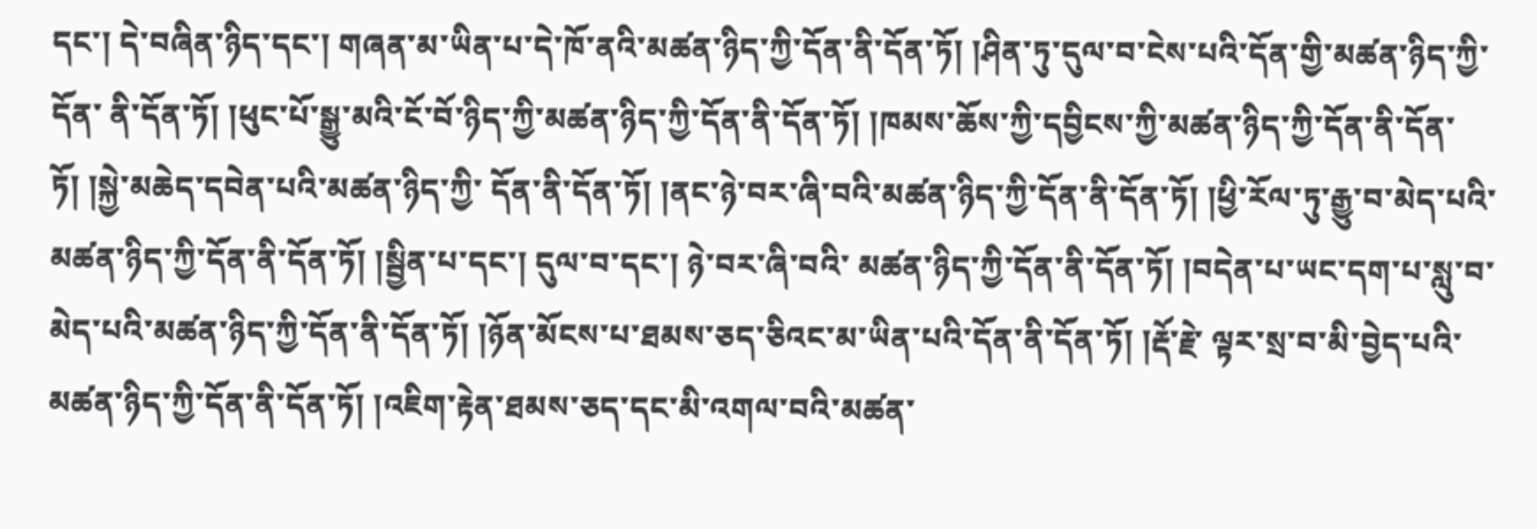དང་། དེ་བཞིན་ཉིད་དང་། གཞན་མ་ཡིན་པ་དེ་ཁོ་ནའི་མཚན་ཉིད་ཀྱི་དོན་ནི་དོན་ཏོ། །ཤིན་ཏུ་དུལ་བ་ངེས་པའི་དོན་གྱི་མཚན་ཉིད་ཀྱི་དོན་ ནི་དོན་ཏོ། །ཕུང་པོ་སྒྱུ་མའི་ངོ་བོ་ཉིད་ཀྱི་མཚན་ཉིད་ཀྱི་དོན་ནི་དོན་ཏོ། །ཁམས་ཆོས་ཀྱི་དབྱིངས་ཀྱི་མཚན་ཉིད་ཀྱི་དོན་ནི་དོན་ཏོ། །སྐྱེ་མཆེད་དབེན་པའི་མཚན་ཉིད་ཀྱི་ དོན་ནི་དོན་ཏོ། །ནང་ཉེ་བར་ཞི་བའི་མཚན་ཉིད་ཀྱི་དོན་ནི་དོན་ཏོ། །ཕྱི་རོལ་ཏུ་རྒྱུ་བ་མེད་པའི་མཚན་ཉིད་ཀྱི་དོན་ནི་དོན་ཏོ། །སྦྱིན་པ་དང་། དུལ་བ་དང་། ཉེ་བར་ཞི་བའི་ མཚན་ཉིད་ཀྱི་དོན་ནི་དོན་ཏོ། །བདེན་པ་ཡང་དག་པ་སླུ་བ་མེད་པའི་མཚན་ཉིད་ཀྱི་དོན་ནི་དོན་ཏོ། །ཉོན་མོངས་པ་ཐམས་ཅད་ཅིའང་མ་ཡིན་པའི་དོན་ནི་དོན་ཏོ། །རྡོ་རྗེ་ ལྟར་སྲ་བ་མི་བྱེད་པའི་མཚན་ཉིད་ཀྱི་དོན་ནི་དོན་ཏོ། །འཇིག་རྟེན་ཐམས་ཅད་དང་མི་འགལ་བའི་མཚན་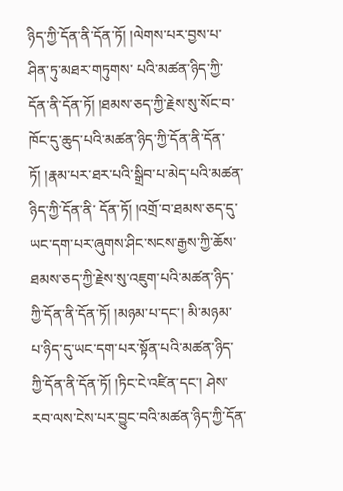ཉིད་ཀྱི་དོན་ནི་དོན་ཏོ། །ལེགས་པར་བྱས་པ་ཤིན་ཏུ་མཐར་གཏུགས་ པའི་མཚན་ཉིད་ཀྱི་དོན་ནི་དོན་ཏོ། །ཐམས་ཅད་ཀྱི་རྗེས་སུ་སོང་བ་ཁོང་དུ་ཆུད་པའི་མཚན་ཉིད་ཀྱི་དོན་ནི་དོན་ཏོ། །རྣམ་པར་ཐར་པའི་སྒྲིབ་པ་མེད་པའི་མཚན་ཉིད་ཀྱི་དོན་ནི་ དོན་ཏོ། །འགྲོ་བ་ཐམས་ཅད་དུ་ཡང་དག་པར་ཞུགས་ཤིང་སངས་རྒྱས་ཀྱི་ཆོས་ཐམས་ཅད་ཀྱི་རྗེས་སུ་འཇུག་པའི་མཚན་ཉིད་ཀྱི་དོན་ནི་དོན་ཏོ། །མཉམ་པ་དང་། མི་མཉམ་ པ་ཉིད་དུ་ཡང་དག་པར་སྟོན་པའི་མཚན་ཉིད་ཀྱི་དོན་ནི་དོན་ཏོ། །ཏིང་ངེ་འཛིན་དང་། ཤེས་རབ་ལས་ངེས་པར་བྱུང་བའི་མཚན་ཉིད་ཀྱི་དོན་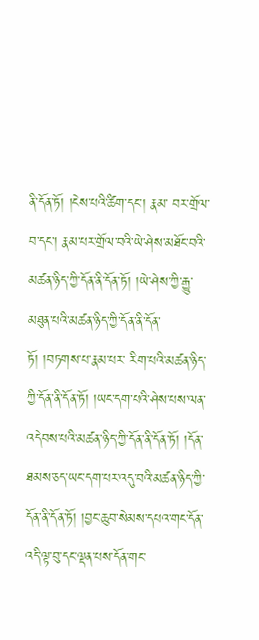ནི་དོན་ཏོ། །ངེས་པའི་ཚིག་དང་། རྣམ་ བར་གྲོལ་བ་དང་། རྣམ་པར་གྲོལ་བའི་ཡེ་ཤེས་མཐོང་བའི་མཚན་ཉིད་ཀྱི་དོན་ནི་དོན་ཏོ། །ཡེ་ཤེས་ཀྱི་རྒྱུ་མཐུན་པའི་མཚན་ཉིད་ཀྱི་དོན་ནི་དོན་ཏོ། །བཏགས་པ་རྣམ་པར་ རིག་པའི་མཚན་ཉིད་ཀྱི་དོན་ནི་དོན་ཏོ། །ཡང་དག་པའི་ཤེས་པས་ལན་འདེབས་པའི་མཚན་ཉིད་ཀྱི་དོན་ནི་དོན་ཏོ། །དོན་ཐམས་ཅད་ཡང་དག་པར་འདུ་བའི་མཚན་ཉིད་ཀྱི་ དོན་ནི་དོན་ཏོ། །བྱང་ཆུབ་སེམས་དཔའ་གང་དོན་འདི་ལྟ་བུ་དང་ལྡན་པས་དོན་གང་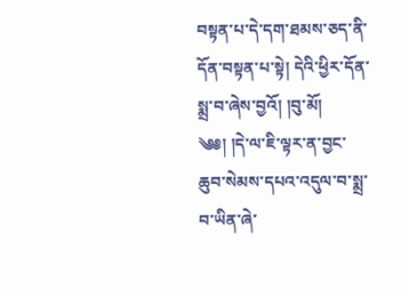བསྟན་པ་དེ་དག་ཐམས་ཅད་ནི་དོན་བསྟན་པ་སྟེ། དེའི་ཕྱིར་དོན་སྨྲ་བ་ཞེས་བྱའོ། །བུ་མོ། ༄༅། །དེ་ལ་ཇི་ལྟར་ན་བྱང་ཆུབ་སེམས་དཔའ་འདུལ་བ་སྨྲ་བ་ཡིན་ཞེ་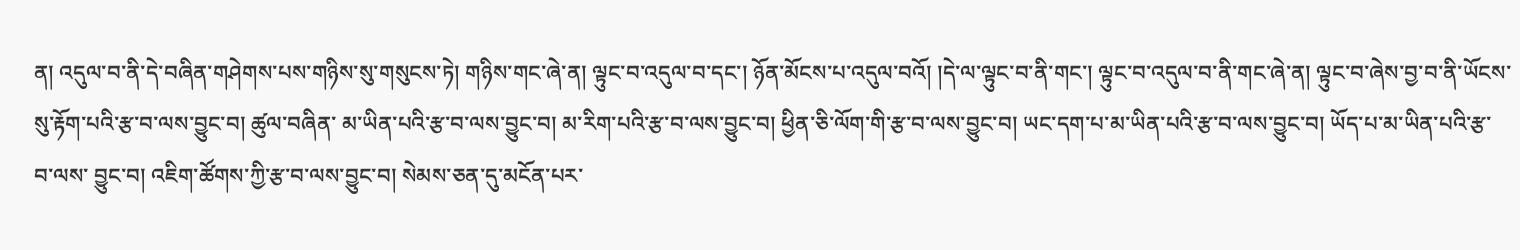ན། འདུལ་བ་ནི་དེ་བཞིན་གཤེགས་པས་གཉིས་སུ་གསུངས་ཏེ། གཉིས་གང་ཞེ་ན། ལྟུང་བ་འདུལ་བ་དང་། ཉོན་མོངས་པ་འདུལ་བའོ། །དེ་ལ་ལྟུང་བ་ནི་གང་། ལྟུང་བ་འདུལ་བ་ནི་གང་ཞེ་ན། ལྟུང་བ་ཞེས་བྱ་བ་ནི་ཡོངས་སུ་རྟོག་པའི་རྩ་བ་ལས་བྱུང་བ། ཚུལ་བཞིན་ མ་ཡིན་པའི་རྩ་བ་ལས་བྱུང་བ། མ་རིག་པའི་རྩ་བ་ལས་བྱུང་བ། ཕྱིན་ཅི་ལོག་གི་རྩ་བ་ལས་བྱུང་བ། ཡང་དག་པ་མ་ཡིན་པའི་རྩ་བ་ལས་བྱུང་བ། ཡོད་པ་མ་ཡིན་པའི་རྩ་བ་ལས་ བྱུང་བ། འཇིག་ཚོགས་ཀྱི་རྩ་བ་ལས་བྱུང་བ། སེམས་ཅན་དུ་མངོན་པར་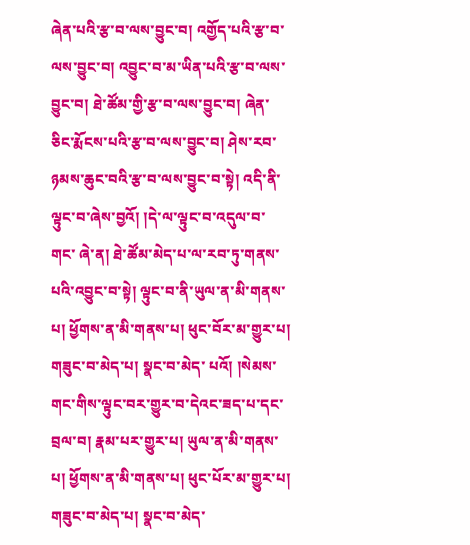ཞེན་པའི་རྩ་བ་ལས་བྱུང་བ། འགྱོད་པའི་རྩ་བ་ལས་བྱུང་བ། འབྱུང་བ་མ་ཡིན་པའི་རྩ་བ་ལས་བྱུང་བ། ཐེ་ཚོམ་གྱི་རྩ་བ་ལས་བྱུང་བ། ཞེན་ཅིང་རྨོངས་པའི་རྩ་བ་ལས་བྱུང་བ། ཤེས་རབ་ཉམས་ཆུང་བའི་རྩ་བ་ལས་བྱུང་བ་སྟེ། འདི་ནི་ལྟུང་བ་ཞེས་བྱའོ། །དེ་ལ་ལྟུང་བ་འདུལ་བ་གང་ ཞེ་ན། ཐེ་ཚོམ་མེད་པ་ལ་རབ་ཏུ་གནས་པའི་འབྱུང་བ་སྟེ། ལྟུང་བ་ནི་ཡུལ་ན་མི་གནས་པ། ཕྱོགས་ན་མི་གནས་པ། ཕུང་བོར་མ་གྱུར་པ། གཟུང་བ་མེད་པ། སྣང་བ་མེད་ པའོ། །སེམས་གང་གིས་ལྟུང་བར་གྱུར་བ་དེའང་ཟད་པ་དང་བྲལ་བ། རྣམ་པར་གྱུར་པ། ཡུལ་ན་མི་གནས་པ། ཕྱོགས་ན་མི་གནས་པ། ཕུང་པོར་མ་གྱུར་པ། གཟུང་བ་མེད་པ། སྣང་བ་མེད་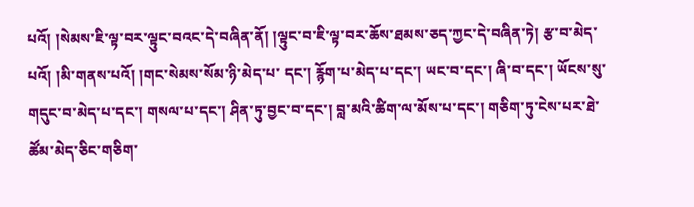པའོ། །སེམས་ཇི་ལྟ་བར་ལྟུང་བའང་དེ་བཞིན་ནོ། །ལྟུང་བ་ཇི་ལྟ་བར་ཆོས་ཐམས་ཅད་ཀྱང་དེ་བཞིན་ཏེ། རྩ་བ་མེད་པའོ། །མི་གནས་པའོ། །གང་སེམས་སོམ་ཉི་མེད་པ་ དང་། རྙོག་པ་མེད་པ་དང་། ཡང་བ་དང་། ཞི་བ་དང་། ཡོངས་སུ་གདུང་བ་མེད་པ་དང་། གསལ་པ་དང་། ཤིན་ཏུ་བྱང་བ་དང་། བླ་མའི་ཚིག་ལ་མོས་པ་དང་། གཅིག་ཏུ་ངེས་པར་ཐེ་ ཚོམ་མེད་ཅིང་གཅིག་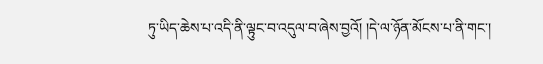ཏུ་ཡིད་ཆེས་པ་འདི་ནི་ལྟུང་བ་འདུལ་བ་ཞེས་བྱའོ། །དེ་ལ་ཉོན་མོངས་པ་ནི་གང་།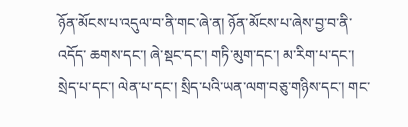ཉོན་མོངས་པ་འདུལ་བ་ནི་གང་ཞེ་ན། ཉོན་མོངས་པ་ཞེས་བྱ་བ་ནི་འདོད་ ཆགས་དང་། ཞེ་སྡང་དང་། གཏི་མུག་དང་། མ་རིག་པ་དང་། སྲེད་པ་དང་། ལེན་པ་དང་། སྲིད་པའི་ཡན་ལག་བཅུ་གཉིས་དང་། གང་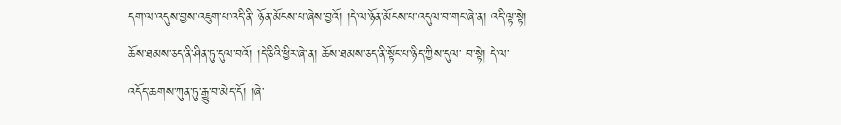དག་ལ་འདུས་བྱས་འཇུག་པ་འདི་ནི་ ཉོན་མོངས་པ་ཞེས་བྱའོ། །དེ་ལ་ཉོན་མོངས་པ་འདུལ་བ་གང་ཞེ་ན། འདི་ལྟ་སྟེ། ཆོས་ཐམས་ཅད་ནི་ཤིན་ཏུ་དུལ་བའོ། །དེ་ཅིའི་ཕྱིར་ཞེ་ན། ཆོས་ཐམས་ཅད་ནི་སྟོང་པ་ཉིད་ཀྱིས་དུལ་ བ་སྟེ། དེ་ལ་འདོད་ཆགས་ཀུན་ཏུ་རྒྱུ་བ་མེད་དོ། །ཞེ་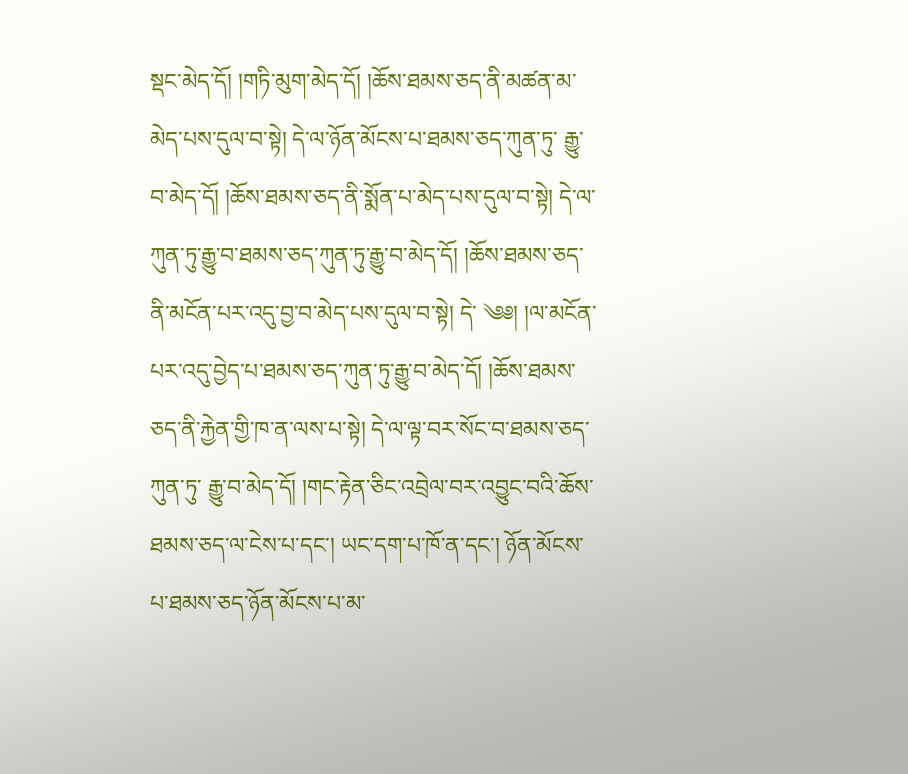སྡང་མེད་དོ། །གཏི་མུག་མེད་དོ། །ཆོས་ཐམས་ཅད་ནི་མཚན་མ་མེད་པས་དུལ་བ་སྟེ། དེ་ལ་ཉོན་མོངས་པ་ཐམས་ཅད་ཀུན་ཏུ་ རྒྱུ་བ་མེད་དོ། །ཆོས་ཐམས་ཅད་ནི་སྨོན་པ་མེད་པས་དུལ་བ་སྟེ། དེ་ལ་ཀུན་ཏུ་རྒྱུ་བ་ཐམས་ཅད་ཀུན་ཏུ་རྒྱུ་བ་མེད་དོ། །ཆོས་ཐམས་ཅད་ནི་མངོན་པར་འདུ་བྱ་བ་མེད་པས་དུལ་བ་སྟེ། དེ་ ༄༅། །ལ་མངོན་པར་འདུ་བྱེད་པ་ཐམས་ཅད་ཀུན་ཏུ་རྒྱུ་བ་མེད་དོ། །ཆོས་ཐམས་ཅད་ནི་རྐྱེན་གྱི་ཁ་ན་ལས་པ་སྟེ། དེ་ལ་ལྟ་བར་སོང་བ་ཐམས་ཅད་ཀུན་ཏུ་ རྒྱུ་བ་མེད་དོ། །གང་རྟེན་ཅིང་འབྲེལ་བར་འབྱུང་བའི་ཆོས་ཐམས་ཅད་ལ་ངེས་པ་དང་། ཡང་དག་པ་ཁོ་ན་དང་། ཉོན་མོངས་པ་ཐམས་ཅད་ཉོན་མོངས་པ་མ་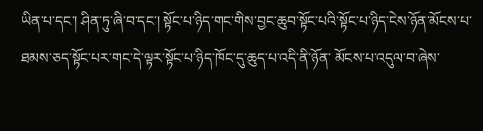ཡིན་པ་དང་། ཤིན་ཏུ་ཞི་བ་དང་། སྟོང་པ་ཉིད་གང་གིས་བྱང་ཆུབ་སྟོང་པའི་སྟོང་པ་ཉིད་ངེས་ཉོན་མོངས་པ་ཐམས་ཅད་སྟོང་པར་གང་དེ་ལྟར་སྟོང་པ་ཉིད་ཁོང་དུ་ཆུད་པ་འདི་ནི་ཉོན་ མོངས་པ་འདུལ་བ་ཞེས་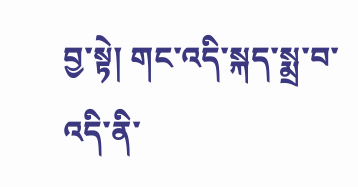བྱ་སྟེ། གང་འདི་སྐད་སྨྲ་བ་འདི་ནི་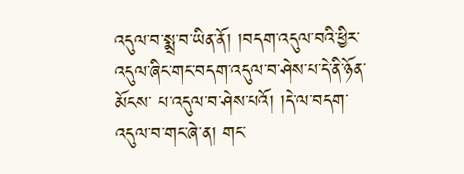འདུལ་བ་སྨྲ་བ་ཡིན་ནོ། །བདག་འདུལ་བའི་ཕྱིར་འདུལ་ཞིང་གང་བདག་འདུལ་བ་ཤེས་པ་དེ་ནི་ཉོན་མོངས་ པ་འདུལ་བ་ཤེས་པའོ། །དེ་ལ་བདག་འདུལ་བ་གང་ཞེ་ན། གང་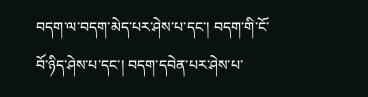བདག་ལ་བདག་མེད་པར་ཤེས་པ་དང་། བདག་གི་ངོ་བོ་ཉིད་ཤེས་པ་དང་། བདག་དབེན་པར་ཤེས་པ་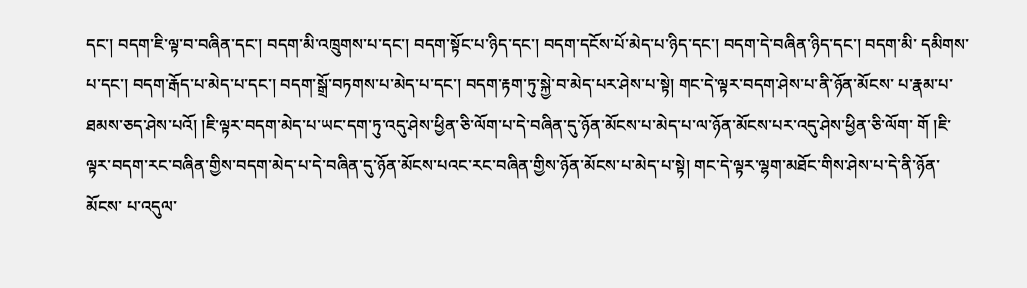དང་། བདག་ཇི་ལྟ་བ་བཞིན་དང་། བདག་མི་འཁྲུགས་པ་དང་། བདག་སྟོང་པ་ཉིད་དང་། བདག་དངོས་པོ་མེད་པ་ཉིད་དང་། བདག་དེ་བཞིན་ཉིད་དང་། བདག་མི་ དམིགས་པ་དང་། བདག་རྒོད་པ་མེད་པ་དང་། བདག་སྒྲོ་བཏགས་པ་མེད་པ་དང་། བདག་རྟག་ཏུ་སྐྱེ་བ་མེད་པར་ཤེས་པ་སྟེ། གང་དེ་ལྟར་བདག་ཤེས་པ་ནི་ཉོན་མོངས་ པ་རྣམ་པ་ཐམས་ཅད་ཤེས་པའོ། །ཇི་ལྟར་བདག་མེད་པ་ཡང་དག་ཏུ་འདུ་ཤེས་ཕྱིན་ཅི་ལོག་པ་དེ་བཞིན་དུ་ཉོན་མོངས་པ་མེད་པ་ལ་ཉོན་མོངས་པར་འདུ་ཤེས་ཕྱིན་ཅི་ལོག་ གོ །ཇི་ལྟར་བདག་རང་བཞིན་གྱིས་བདག་མེད་པ་དེ་བཞིན་དུ་ཉོན་མོངས་པའང་རང་བཞིན་གྱིས་ཉོན་མོངས་པ་མེད་པ་སྟེ། གང་དེ་ལྟར་ལྷག་མཐོང་གིས་ཤེས་པ་དེ་ནི་ཉོན་མོངས་ པ་འདུལ་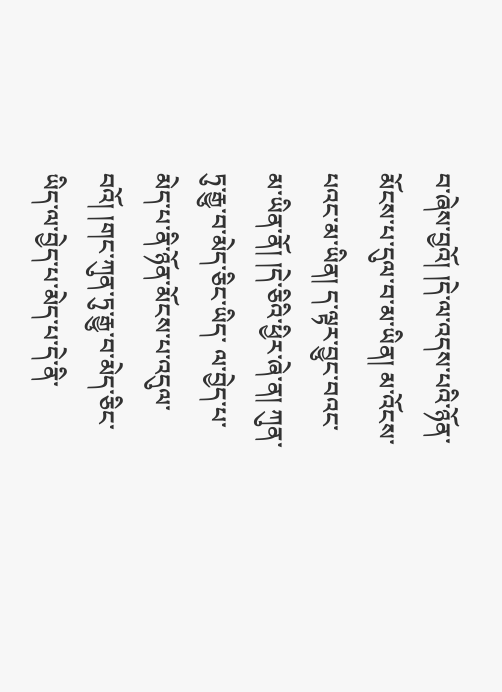བ་ཞེས་བྱའོ། །དེ་ལ་འདས་པའི་ཉོན་མོངས་པ་དུལ་བ་མ་ཡིན། མ་འོངས་པའང་མ་ཡིན། ད་ལྟར་བྱུང་བའང་མ་ཡིན་ནོ། །དེ་ཅིའི་ཕྱིར་ཞེ་ན། ཀུན་ཏུ་རྒྱུ་བ་མེད་ཅིང་ཡིད་ ལ་བྱེད་པ་མེད་པ་ནི་ཉོན་མོངས་པ་འདུལ་བའོ། །གང་ཀུན་ཏུ་རྒྱུ་བ་མེད་ཅིང་ཡིད་ལ་བྱེད་པ་མེད་པ་དེ་ནི་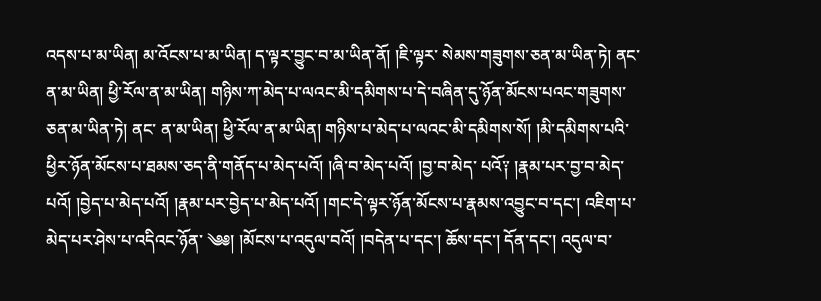འདས་པ་མ་ཡིན། མ་འོངས་པ་མ་ཡིན། ད་ལྟར་བྱུང་བ་མ་ཡིན་ནོ། །ཇི་ལྟར་ སེམས་གཟུགས་ཅན་མ་ཡིན་ཏེ། ནང་ན་མ་ཡིན། ཕྱི་རོལ་ན་མ་ཡིན། གཉིས་ཀ་མེད་པ་ལའང་མི་དམིགས་པ་དེ་བཞིན་དུ་ཉོན་མོངས་པའང་གཟུགས་ཅན་མ་ཡིན་ཏེ། ནང་ ན་མ་ཡིན། ཕྱི་རོལ་ན་མ་ཡིན། གཉིས་པ་མེད་པ་ལའང་མི་དམིགས་སོ། །མི་དམིགས་པའི་ཕྱིར་ཉོན་མོངས་པ་ཐམས་ཅད་ནི་གནོད་པ་མེད་པའོ། །ཞི་བ་མེད་པའོ། །བྱ་བ་མེད་ པའོ༑ །རྣམ་པར་བྱ་བ་མེད་པའོ། །བྱེད་པ་མེད་པའོ། །རྣམ་པར་བྱེད་པ་མེད་པའོ། །གང་དེ་ལྟར་ཉོན་མོངས་པ་རྣམས་འབྱུང་བ་དང་། འཇིག་པ་མེད་པར་ཤེས་པ་འདིའང་ཉོན་ ༄༅། །མོངས་པ་འདུལ་བའོ། །བདེན་པ་དང་། ཆོས་དང་། དོན་དང་། འདུལ་བ་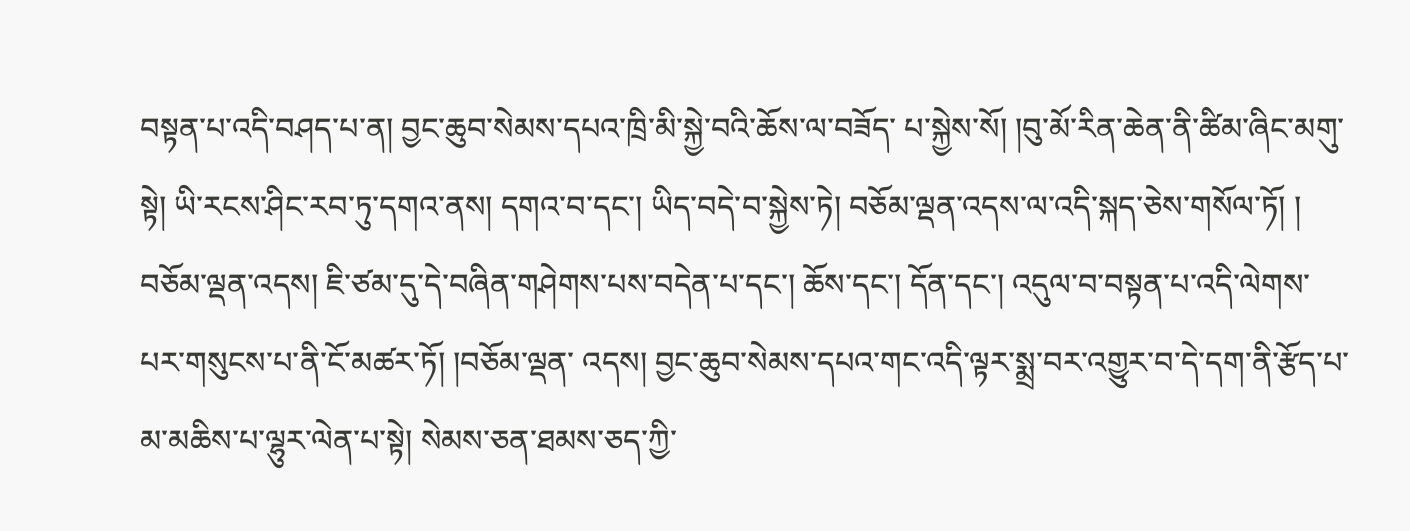བསྟན་པ་འདི་བཤད་པ་ན། བྱང་ཆུབ་སེམས་དཔའ་ཁྲི་མི་སྐྱེ་བའི་ཆོས་ལ་བཟོད་ པ་སྐྱེས་སོ། །བུ་མོ་རིན་ཆེན་ནི་ཚིམ་ཞིང་མགུ་སྟེ། ཡི་རངས་ཤིང་རབ་ཏུ་དགའ་ནས། དགའ་བ་དང་། ཡིད་བདེ་བ་སྐྱེས་ཏེ། བཅོམ་ལྡན་འདས་ལ་འདི་སྐད་ཅེས་གསོལ་ཏོ། ། བཅོམ་ལྡན་འདས། ཇི་ཙམ་དུ་དེ་བཞིན་གཤེགས་པས་བདེན་པ་དང་། ཆོས་དང་། དོན་དང་། འདུལ་བ་བསྟན་པ་འདི་ལེགས་པར་གསུངས་པ་ནི་ངོ་མཚར་ཏོ། །བཅོམ་ལྡན་ འདས། བྱང་ཆུབ་སེམས་དཔའ་གང་འདི་ལྟར་སྨྲ་བར་འགྱུར་བ་དེ་དག་ནི་རྩོད་པ་མ་མཆིས་པ་ལྷུར་ལེན་པ་སྟེ། སེམས་ཅན་ཐམས་ཅད་ཀྱི་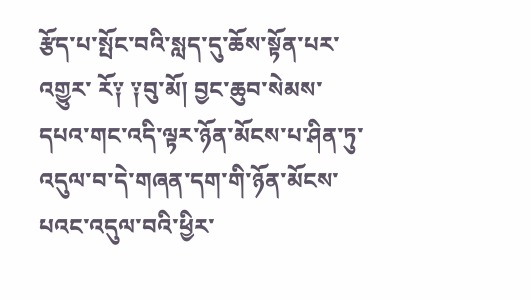རྩོད་པ་སྤོང་བའི་སླད་དུ་ཆོས་སྟོན་པར་འགྱུར་ རོ༑ ༑བུ་མོ། བྱང་ཆུབ་སེམས་དཔའ་གང་འདི་ལྟར་ཉོན་མོངས་པ་ཤིན་ཏུ་འདུལ་བ་དེ་གཞན་དག་གི་ཉོན་མོངས་པའང་འདུལ་བའི་ཕྱིར་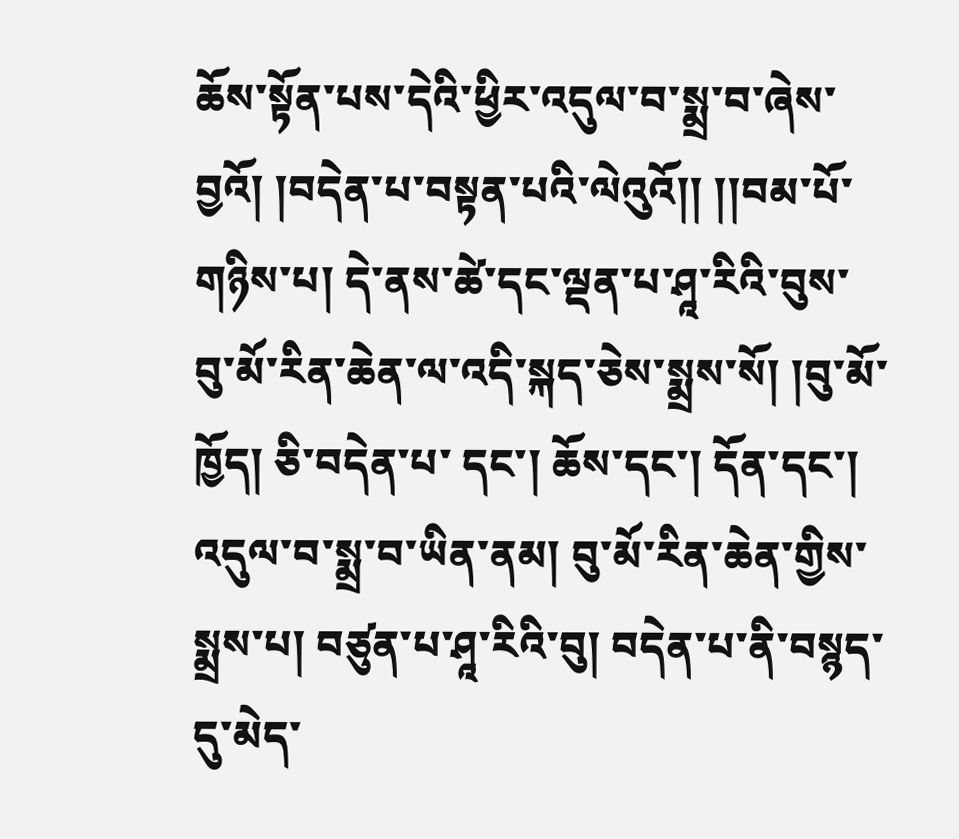ཆོས་སྟོན་པས་དེའི་ཕྱིར་འདུལ་བ་སྨྲ་བ་ཞེས་ བྱའོ། །བདེན་པ་བསྟན་པའི་ལེའུའོ།། །།བམ་པོ་གཉིས་པ། དེ་ནས་ཚེ་དང་ལྡན་པ་ཤཱ་རིའི་བུས་བུ་མོ་རིན་ཆེན་ལ་འདི་སྐད་ཅེས་སྨྲས་སོ། །བུ་མོ་ཁྱོད། ཅི་བདེན་པ་ དང་། ཆོས་དང་། དོན་དང་། འདུལ་བ་སྨྲ་བ་ཡིན་ནམ། བུ་མོ་རིན་ཆེན་གྱིས་སྨྲས་པ། བཙུན་པ་ཤཱ་རིའི་བུ། བདེན་པ་ནི་བསྙད་དུ་མེད་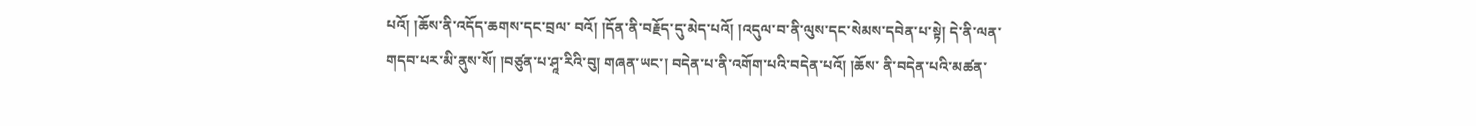པའོ། །ཆོས་ནི་འདོད་ཆགས་དང་བྲལ་ བའོ། །དོན་ནི་བརྗོད་དུ་མེད་པའོ། །འདུལ་བ་ནི་ལུས་དང་སེམས་དབེན་པ་སྟེ། དེ་ནི་ལན་གདབ་པར་མི་ནུས་སོ། །བཙུན་པ་ཤཱ་རིའི་བུ། གཞན་ཡང་། བདེན་པ་ནི་འགོག་པའི་བདེན་པའོ། །ཆོས་ ནི་བདེན་པའི་མཚན་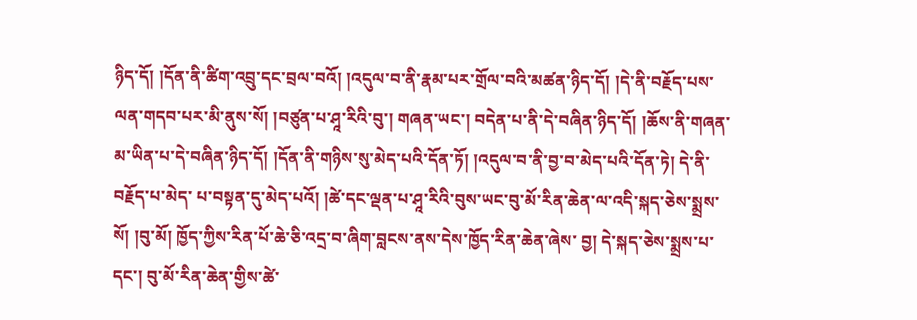ཉིད་དོ། །དོན་ནི་ཚིག་འབྲུ་དང་བྲལ་བའོ། །འདུལ་བ་ནི་རྣམ་པར་གྲོལ་བའི་མཚན་ཉིད་དོ། །དེ་ནི་བརྗོད་པས་ལན་གདབ་པར་མི་ནུས་སོ། །བཙུན་པ་ཤཱ་རིའི་བུ་། གཞན་ཡང་། བདེན་པ་ནི་དེ་བཞིན་ཉིད་དོ། །ཆོས་ནི་གཞན་མ་ཡིན་པ་དེ་བཞིན་ཉིད་དོ། །དོན་ནི་གཉིས་སུ་མེད་པའི་དོན་ཏོ། །འདུལ་བ་ནི་བྱ་བ་མེད་པའི་དོན་ཏེ། དེ་ནི་བརྗོད་པ་མེད་ པ་བསྟན་དུ་མེད་པའོ། །ཚེ་དང་ལྡན་པ་ཤཱ་རིའི་བུས་ཡང་བུ་མོ་རིན་ཆེན་ལ་འདི་སྐད་ཅེས་སྨྲས་སོ། །བུ་མོ། ཁྱོད་ཀྱིས་རིན་པོ་ཆེ་ཅི་འདྲ་བ་ཞིག་བླངས་ནས་དེས་ཁྱོད་རིན་ཆེན་ཞེས་ བྱ། དེ་སྐད་ཅེས་སྨྲས་པ་དང་། བུ་མོ་རིན་ཆེན་གྱིས་ཚེ་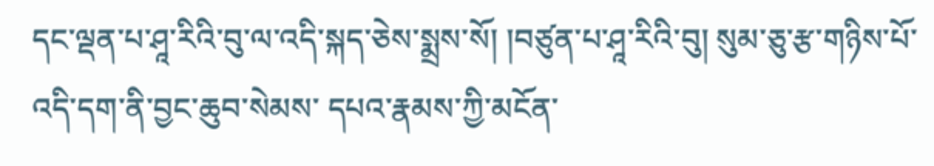དང་ལྡན་པ་ཤཱ་རིའི་བུ་ལ་འདི་སྐད་ཅེས་སྨྲས་སོ། །བཙུན་པ་ཤཱ་རིའི་བུ། སུམ་ཅུ་རྩ་གཉིས་པོ་འདི་དག་ནི་བྱང་ཆུབ་སེམས་ དཔའ་རྣམས་ཀྱི་མངོན་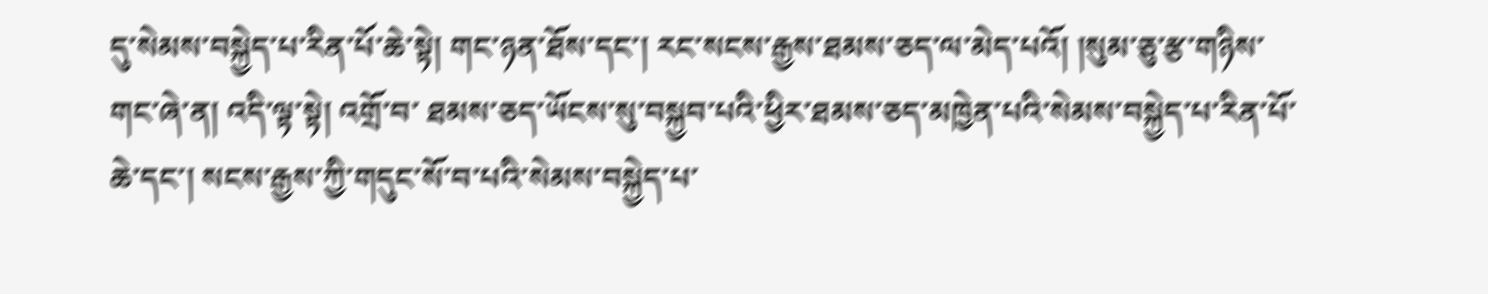དུ་སེམས་བསྐྱེད་པ་རིན་པོ་ཆེ་སྟེ། གང་ཉན་ཐོས་དང་། རང་སངས་རྒྱས་ཐམས་ཅད་ལ་མེད་པའོ། །སུམ་ཅུ་རྩ་གཉིས་གང་ཞེ་ན། འདི་ལྟ་སྟེ། འགྲོ་བ་ ཐམས་ཅད་ཡོངས་སུ་བསྐྱབ་པའི་ཕྱིར་ཐམས་ཅད་མཁྱེན་པའི་སེམས་བསྐྱེད་པ་རིན་པོ་ཆེ་དང་། སངས་རྒྱས་ཀྱི་གདུང་སོ་བ་པའི་སེམས་བསྐྱེད་པ་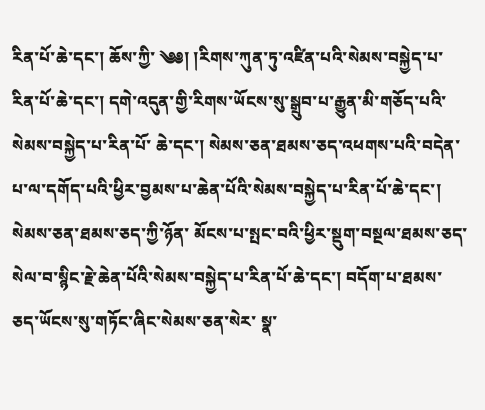རིན་པོ་ཆེ་དང་། ཆོས་ཀྱི་ ༄༅། །རིགས་ཀུན་ཏུ་འཛིན་པའི་སེམས་བསྐྱེད་པ་རིན་པོ་ཆེ་དང་། དགེ་འདུན་གྱི་རིགས་ཡོངས་སུ་སྒྲུབ་པ་རྒྱུན་མི་གཅོད་པའི་སེམས་བསྐྱེད་པ་རིན་པོ་ ཆེ་དང་། སེམས་ཅན་ཐམས་ཅད་འཕགས་པའི་བདེན་པ་ལ་དགོད་པའི་ཕྱིར་བྱམས་པ་ཆེན་པོའི་སེམས་བསྐྱེད་པ་རིན་པོ་ཆེ་དང་། སེམས་ཅན་ཐམས་ཅད་ཀྱི་ཉོན་ མོངས་པ་སྤང་བའི་ཕྱིར་སྡུག་བསྔལ་ཐམས་ཅད་སེལ་བ་སྙིང་རྗེ་ཆེན་པོའི་སེམས་བསྐྱེད་པ་རིན་པོ་ཆེ་དང་། བདོག་པ་ཐམས་ཅད་ཡོངས་སུ་གཏོང་ཞིང་སེམས་ཅན་སེར་ སྣ་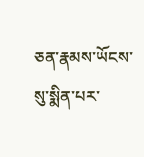ཅན་རྣམས་ཡོངས་སུ་སྨིན་པར་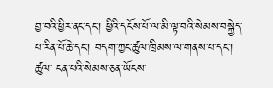བྱ་བའི་ཕྱིར་ནང་དང་། ཕྱིའི་དངོས་པོ་ལ་མི་ལྟ་བའི་སེམས་བསྐྱེད་པ་རིན་པོ་ཆེ་དང་། བདག་ཀྱང་ཚུལ་ཁྲིམས་ལ་གནས་པ་དང་། ཚུལ་ ངན་པའི་སེམས་ཅན་ཡོངས་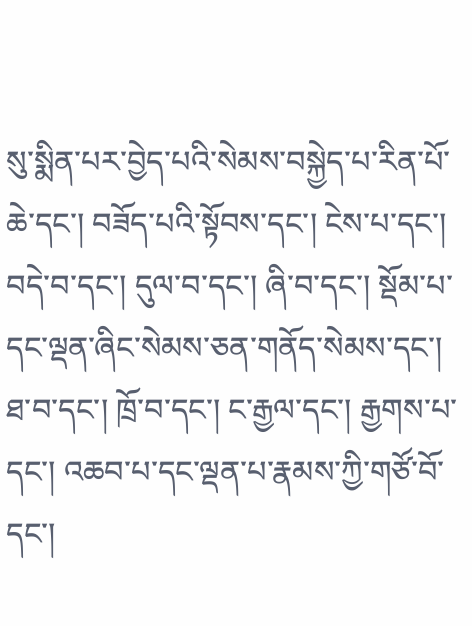སུ་སྨིན་པར་བྱེད་པའི་སེམས་བསྐྱེད་པ་རིན་པོ་ཆེ་དང་། བཟོད་པའི་སྟོབས་དང་། ངེས་པ་དང་། བདེ་བ་དང་། དུལ་བ་དང་། ཞི་བ་དང་། སྡོམ་པ་དང་ལྡན་ཞིང་སེམས་ཅན་གནོད་སེམས་དང་། ཐ་བ་དང་། ཁྲོ་བ་དང་། ང་རྒྱལ་དང་། རྒྱགས་པ་དང་། འཆབ་པ་དང་ལྡན་པ་རྣམས་ཀྱི་གཙོ་བོ་དང་།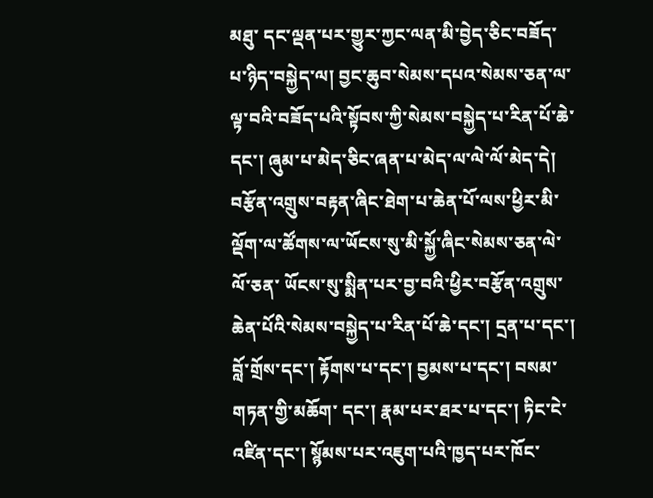མཐུ་ དང་ལྡན་པར་གྱུར་ཀྱང་ལན་མི་བྱེད་ཅིང་བཟོད་པ་ཉིད་བསྐྱེད་ལ། བྱང་ཆུབ་སེམས་དཔའ་སེམས་ཅན་ལ་ལྟ་བའི་བཟོད་པའི་སྟོབས་ཀྱི་སེམས་བསྐྱེད་པ་རིན་པོ་ཆེ་ དང་། ཞུམ་པ་མེད་ཅིང་ཞན་པ་མེད་ལ་ལེ་ལོ་མེད་དེ། བརྩོན་འགྲུས་བརྟན་ཞིང་ཐེག་པ་ཆེན་པོ་ལས་ཕྱིར་མི་ལྡོག་ལ་ཚོགས་ལ་ཡོངས་སུ་མི་སྐྱོ་ཞིང་སེམས་ཅན་ལེ་ལོ་ཅན་ ཡོངས་སུ་སྨིན་པར་བྱ་བའི་ཕྱིར་བརྩོན་འགྲུས་ཆེན་པོའི་སེམས་བསྐྱེད་པ་རིན་པོ་ཆེ་དང་། དྲན་པ་དང་། བློ་གྲོས་དང་། རྟོགས་པ་དང་། བྱམས་པ་དང་། བསམ་གཏན་གྱི་མཆོག་ དང་། རྣམ་པར་ཐར་པ་དང་། ཏིང་ངེ་འཛིན་དང་། སྙོམས་པར་འཇུག་པའི་ཁྱད་པར་ཁོང་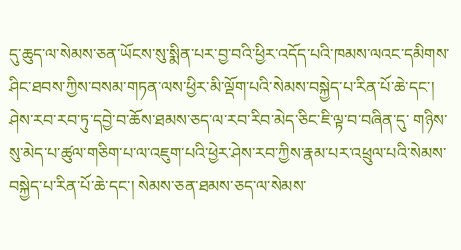དུ་ཆུད་ལ་སེམས་ཅན་ཡོངས་སུ་སྨིན་པར་བྱ་བའི་ཕྱིར་འདོད་པའི་ཁམས་ལའང་དམིགས་ ཤིང་ཐབས་ཀྱིས་བསམ་གཏན་ལས་ཕྱིར་མི་ལྡོག་པའི་སེམས་བསྐྱེད་པ་རིན་པོ་ཆེ་དང་། ཤེས་རབ་རབ་ཏུ་དབྱེ་བ་ཆོས་ཐམས་ཅད་ལ་རབ་རིབ་མེད་ཅིང་ཇི་ལྟ་བ་བཞིན་དུ་ གཉིས་སུ་མེད་པ་ཚུལ་གཅིག་པ་ལ་འཇུག་པའི་ཕྱེར་ཤེས་རབ་ཀྱིས་རྣམ་པར་འཕྲུལ་པའི་སེམས་བསྐྱེད་པ་རིན་པོ་ཆེ་དང་། སེམས་ཅན་ཐམས་ཅད་ལ་སེམས་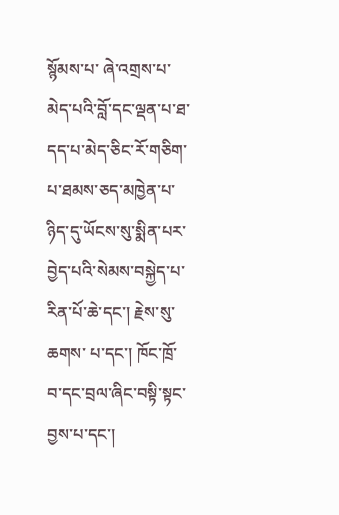སྙོམས་པ་ ཞེ་འགྲས་པ་མེད་པའི་བློ་དང་ལྡན་པ་ཐ་དད་པ་མེད་ཅིང་རོ་གཅིག་པ་ཐམས་ཅད་མཁྱེན་པ་ཉིད་དུ་ཡོངས་སུ་སྨིན་པར་བྱེད་པའི་སེམས་བསྐྱེད་པ་རིན་པོ་ཆེ་དང་། རྗེས་སུ་ཆགས་ པ་དང་། ཁོང་ཁྲོ་བ་དང་བྲལ་ཞིང་བསྟི་སྟང་བྱས་པ་དང་།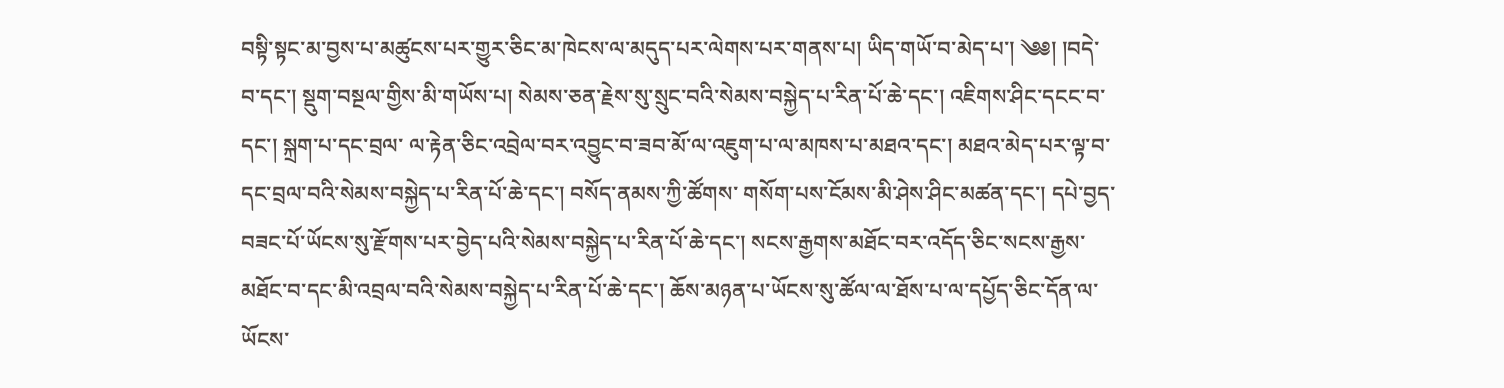བསྟི་སྟང་མ་བྱས་པ་མཚུངས་པར་གྱུར་ཅིང་མ་ཁེངས་ལ་མདུད་པར་ལེགས་པར་གནས་པ། ཡིད་གཡོ་བ་མེད་པ་། ༄༅། །བདེ་བ་དང་། སྡུག་བསྔལ་གྱིས་མི་གཡོས་པ། སེམས་ཅན་རྗེས་སུ་སྲུང་བའི་སེམས་བསྐྱེད་པ་རིན་པོ་ཆེ་དང་། འཇིགས་ཤིང་དངང་བ་དང་། སྐྲག་པ་དང་བྲལ་ ལ་རྟེན་ཅིང་འབྲེལ་བར་འབྱུང་བ་ཟབ་མོ་ལ་འཇུག་པ་ལ་མཁས་པ་མཐའ་དང་། མཐའ་མེད་པར་ལྟ་བ་དང་བྲལ་བའི་སེམས་བསྐྱེད་པ་རིན་པོ་ཆེ་དང་། བསོད་ནམས་ཀྱི་ཚོགས་ གསོག་པས་ངོམས་མི་ཤེས་ཤིང་མཚན་དང་། དཔེ་བྱད་བཟང་པོ་ཡོངས་སུ་རྫོགས་པར་བྱེད་པའི་སེམས་བསྐྱེད་པ་རིན་པོ་ཆེ་དང་། སངས་རྒྱགས་མཐོང་བར་འདོད་ཅིང་སངས་རྒྱས་ མཐོང་བ་དང་མི་འབྲལ་བའི་སེམས་བསྐྱེད་པ་རིན་པོ་ཆེ་དང་། ཆོས་མཉན་པ་ཡོངས་སུ་ཚོལ་ལ་ཐོས་པ་ལ་དཔྱོད་ཅིང་དོན་ལ་ཡོངས་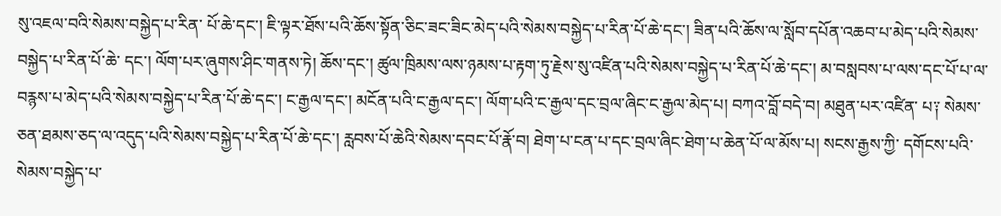སུ་འཇལ་བའི་སེམས་བསྐྱེད་པ་རིན་ པོ་ཆེ་དང་། ཇི་ལྟར་ཐོས་པའི་ཆོས་སྟོན་ཅིང་ཟང་ཟིང་མེད་པའི་སེམས་བསྐྱེད་པ་རིན་པོ་ཆེ་དང་། ཟིན་པའི་ཆོས་ལ་སློབ་དཔོན་འཆབ་པ་མེད་པའི་སེམས་བསྐྱེད་པ་རིན་པོ་ཆེ་ དང་། ལོག་པར་ཞུགས་ཤིང་གནས་ཏེ། ཆོས་དང་། ཚུལ་ཁྲིམས་ལས་ཉམས་པ་རྟག་ཏུ་རྗེས་སུ་འཛིན་པའི་སེམས་བསྐྱེད་པ་རིན་པོ་ཆེ་དང་། མ་བསླབས་པ་ལས་དང་པོ་པ་ལ་ བརྙས་པ་མེད་པའི་སེམས་བསྐྱེད་པ་རིན་པོ་ཆེ་དང་། ང་རྒྱལ་དང་། མངོན་པའི་ང་རྒྱལ་དང་། ལོག་པའི་ང་རྒྱལ་དང་བྲལ་ཞིང་ང་རྒྱལ་མེད་པ། བཀའ་བློ་བདེ་བ། མཐུན་པར་འཛིན་ པ༑ སེམས་ཅན་ཐམས་ཅད་ལ་འདུད་པའི་སེམས་བསྐྱེད་པ་རིན་པོ་ཆེ་དང་། རླབས་པོ་ཆེའི་སེམས་དབང་པོ་རྣོ་བ། ཐེག་པ་ངན་པ་དང་བྲལ་ཞིང་ཐེག་པ་ཆེན་པོ་ལ་མོས་པ། སངས་རྒྱས་ཀྱི་ དགོངས་པའི་སེམས་བསྐྱེད་པ་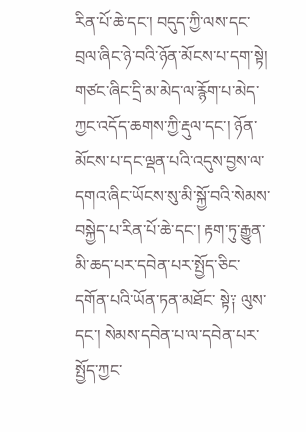རིན་པོ་ཆེ་དང་། བདུད་ཀྱི་ལས་དང་བྲལ་ཞིང་ཉེ་བའི་ཉོན་མོངས་པ་དག་སྟེ། གཙང་ཞིང་དྲི་མ་མེད་ལ་རྙོག་པ་མེད་ཀྱང་འདོད་ཆགས་ཀྱི་རྡུལ་དང་། ཉོན་ མོངས་པ་དང་ལྡན་པའི་འདུས་བྱས་ལ་དགའ་ཞིང་ཡོངས་སུ་མི་སྐྱོ་བའི་སེམས་བསྐྱེད་པ་རིན་པོ་ཆེ་དང་། རྟག་ཏུ་རྒྱུན་མི་ཆད་པར་དབེན་པར་སྤྱོད་ཅིང་དགོན་པའི་ཡོན་ཏན་མཐོང་ སྟེ༑ ལུས་དང་། སེམས་དབེན་པ་ལ་དབེན་པར་སྤྱོད་ཀྱང་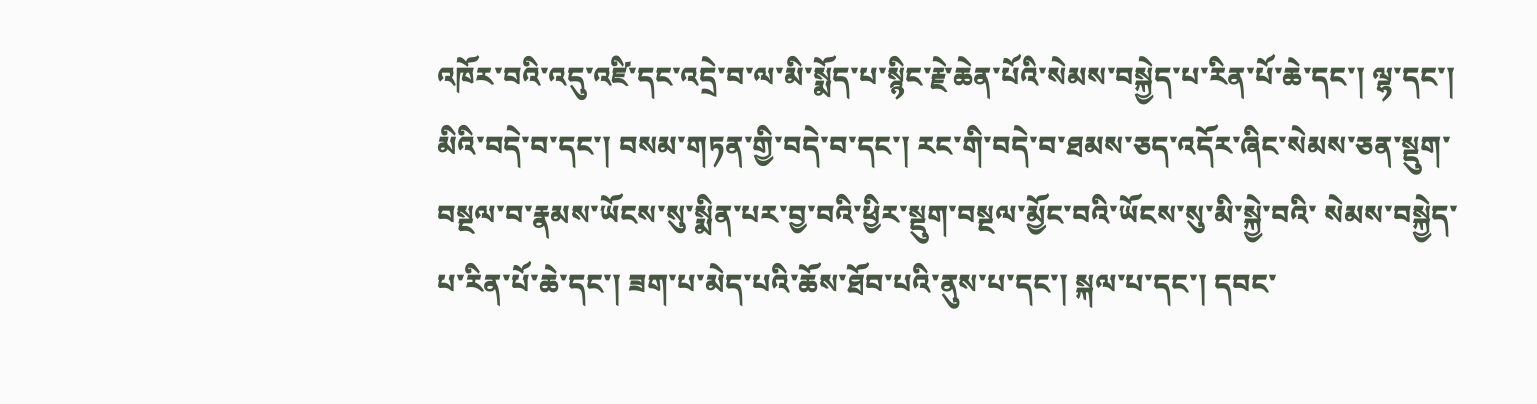འཁོར་བའི་འདུ་འཛི་དང་འདྲེ་བ་ལ་མི་སྨོད་པ་སྙིང་རྗེ་ཆེན་པོའི་སེམས་བསྐྱེད་པ་རིན་པོ་ཆེ་དང་། ལྷ་དང་། མིའི་བདེ་བ་དང་། བསམ་གཏན་གྱི་བདེ་བ་དང་། རང་གི་བདེ་བ་ཐམས་ཅད་འདོར་ཞིང་སེམས་ཅན་སྡུག་བསྔལ་བ་རྣམས་ཡོངས་སུ་སྨིན་པར་བྱ་བའི་ཕྱིར་སྡུག་བསྔལ་མྱོང་བའི་ཡོངས་སུ་མི་སྐྱེ་བའི་ སེམས་བསྐྱེད་པ་རིན་པོ་ཆེ་དང་། ཟག་པ་མེད་པའི་ཆོས་ཐོབ་པའི་ནུས་པ་དང་། སྐལ་པ་དང་། དབང་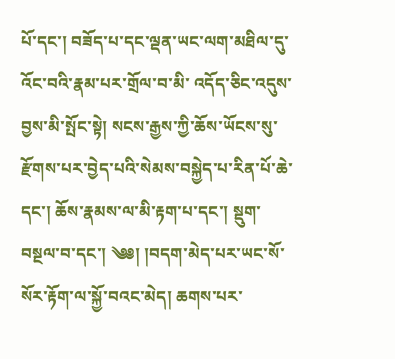པོ་དང་། བཟོད་པ་དང་ལྡན་ཡང་ལག་མཐིལ་དུ་འོང་བའི་རྣམ་པར་གྲོལ་བ་མི་ འདོད་ཅིང་འདུས་བྱས་མི་སྤོང་སྟེ། སངས་རྒྱས་ཀྱི་ཆོས་ཡོངས་སུ་རྫོགས་པར་བྱེད་པའི་སེམས་བསྐྱེད་པ་རིན་པོ་ཆེ་དང་། ཆོས་རྣམས་ལ་མི་རྟག་པ་དང་། སྡུག་བསྔལ་བ་དང་། ༄༅། །བདག་མེད་པར་ཡང་སོ་སོར་རྟོག་ལ་སྐྱོ་བའང་མེད། ཆགས་པར་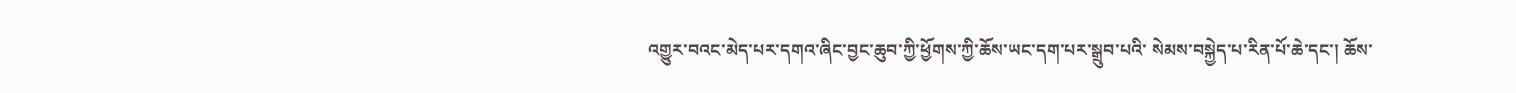འགྱུར་བའང་མེད་པར་དགའ་ཞིང་བྱང་ཆུབ་ཀྱི་ཕྱོགས་ཀྱི་ཆོས་ཡང་དག་པར་སྒྲུབ་པའི་ སེམས་བསྐྱེད་པ་རིན་པོ་ཆེ་དང་། ཆོས་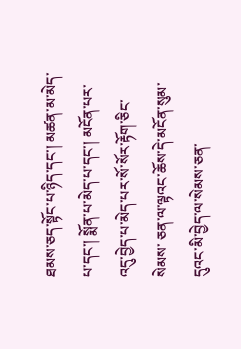ཐམས་ཅད་སྟོང་པ་ཉིད་དང་། མཚན་མ་མེད་པ་དང་། སྨོན་པ་མེད་པ་དང་། མངོན་པར་འདུ་བྱེད་པ་མེད་པར་སོ་སོར་རྟོག་ཅིང་སེམས་ ཅན་ལ་ལྟའང་ཆོས་དེ་མངོན་སུམ་དུའང་མི་བྱེད་ལ་སེམས་ཅན་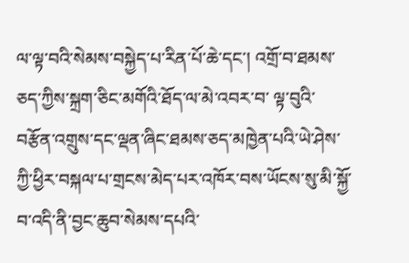ལ་ལྟ་བའི་སེམས་བསྐྱེད་པ་རིན་པོ་ཆེ་དང་། འགྲོ་བ་ཐམས་ཅད་ཀྱིས་སྐྲག་ཅིང་མགོའི་ཐོད་ལ་མེ་འབར་བ་ ལྟ་བུའི་བརྩོན་འགྲུས་དང་ལྡན་ཞིང་ཐམས་ཅད་མཁྱེན་པའི་ཡེ་ཤེས་ཀྱི་ཕྱིར་བསྐལ་པ་གྲངས་མེད་པར་འཁོར་བས་ཡོངས་སུ་མི་སྐྱོ་བ་འདི་ནི་བྱང་ཆུབ་སེམས་དཔའི་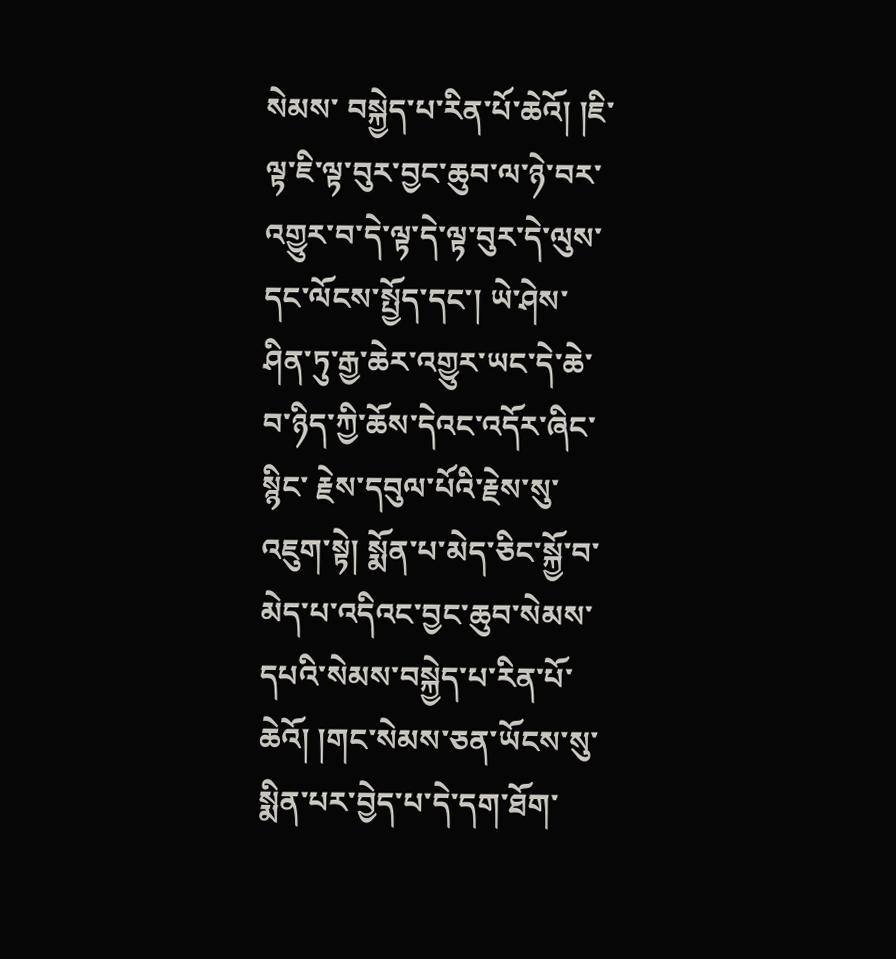སེམས་ བསྐྱེད་པ་རིན་པོ་ཆེའོ། །ཇི་ལྟ་ཇི་ལྟ་བུར་བྱང་ཆུབ་ལ་ཉེ་བར་འགྱུར་བ་དེ་ལྟ་དེ་ལྟ་བུར་དེ་ལུས་དང་ལོངས་སྤྱོད་དང་། ཡེ་ཤེས་ཤིན་ཏུ་རྒྱ་ཆེར་འགྱུར་ཡང་དེ་ཆེ་བ་ཉིད་ཀྱི་ཆོས་དེའང་འདོར་ཞིང་སྙིང་ རྗེས་དབུལ་པོའི་རྗེས་སུ་འཇུག་སྟེ། སྨོན་པ་མེད་ཅིང་སྐྱོ་བ་མེད་པ་འདིའང་བྱང་ཆུབ་སེམས་དཔའི་སེམས་བསྐྱེད་པ་རིན་པོ་ཆེའོ། །གང་སེམས་ཅན་ཡོངས་སུ་སྨིན་པར་བྱེད་པ་དེ་དག་ཐོག་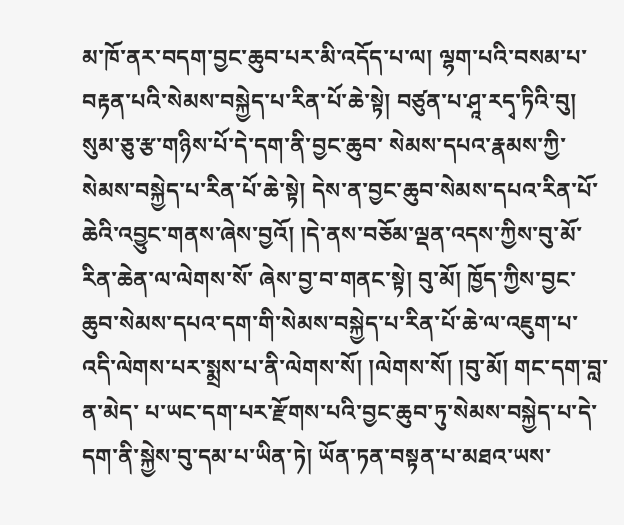མ་ཁོ་ནར་བདག་བྱང་ཆུབ་པར་མི་འདོད་པ་ལ། ལྷག་པའི་བསམ་པ་བརྟན་པའི་སེམས་བསྐྱེད་པ་རིན་པོ་ཆེ་སྟེ། བཙུན་པ་ཤཱ་རདྭ་ཏིའི་བུ། སུམ་ཅུ་རྩ་གཉིས་པོ་དེ་དག་ནི་བྱང་ཆུབ་ སེམས་དཔའ་རྣམས་ཀྱི་སེམས་བསྐྱེད་པ་རིན་པོ་ཆེ་སྟེ། དེས་ན་བྱང་ཆུབ་སེམས་དཔའ་རིན་པོ་ཆེའི་འབྱུང་གནས་ཞེས་བྱའོ། །དེ་ནས་བཅོམ་ལྡན་འདས་ཀྱིས་བུ་མོ་རིན་ཆེན་ལ་ལེགས་སོ་ ཞེས་བྱ་བ་གནང་སྟེ། བུ་མོ། ཁྱོད་ཀྱིས་བྱང་ཆུབ་སེམས་དཔའ་དག་གི་སེམས་བསྐྱེད་པ་རིན་པོ་ཆེ་ལ་འཇུག་པ་འདི་ལེགས་པར་སྨྲས་པ་ནི་ལེགས་སོ། །ལེགས་སོ། །བུ་མོ། གང་དག་བླ་ན་མེད་ པ་ཡང་དག་པར་རྫོགས་པའི་བྱང་ཆུབ་ཏུ་སེམས་བསྐྱེད་པ་དེ་དག་ནི་སྐྱེས་བུ་དམ་པ་ཡིན་ཏེ། ཡོན་ཏན་བསྟན་པ་མཐའ་ཡས་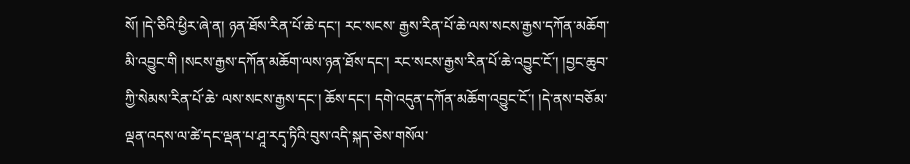སོ། །དེ་ཅིའི་ཕྱིར་ཞེ་ན། ཉན་ཐོས་རིན་པོ་ཆེ་དང་། རང་སངས་ རྒྱས་རིན་པོ་ཆེ་ལས་སངས་རྒྱས་དཀོན་མཆོག་མི་འབྱུང་གི །སངས་རྒྱས་དཀོན་མཆོག་ལས་ཉན་ཐོས་དང་། རང་སངས་རྒྱས་རིན་པོ་ཆེ་འབྱུང་ངོ་། །བྱང་ཆུབ་ཀྱི་སེམས་རིན་པོ་ཆེ་ ལས་སངས་རྒྱས་དང་། ཆོས་དང་། དགེ་འདུན་དཀོན་མཆོག་འབྱུང་ངོ་། །དེ་ནས་བཅོམ་ལྡན་འདས་ལ་ཚེ་དང་ལྡན་པ་ཤཱ་རདྭ་ཏིའི་བུས་འདི་སྐད་ཅེས་གསོལ་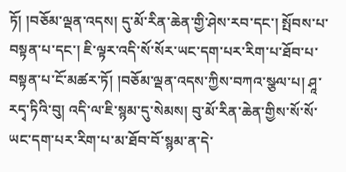ཏོ། །བཅོམ་ལྡན་འདས། དུ་མོ་རིན་ཆེན་གྱི་ཤེས་རབ་དང་། སྤོབས་པ་བསྟན་པ་དང་། ཇི་ལྟར་འདི་སོ་སོར་ཡང་དག་པར་རིག་པ་ཐོབ་པ་བསྟན་པ་ངོ་མཚར་ཏོ། །བཅོམ་ལྡན་འདས་ཀྱིས་བཀའ་སྩལ་པ། ཤཱ་རདྭ་ཏིའི་བུ། འདི་ལ་ཇི་སྙམ་དུ་སེམས། བུ་མོ་རིན་ཆེན་གྱིས་སོ་སོ་ཡང་དག་པར་རིག་པ་མ་ཐོབ་བོ་སྙམ་ན་དེ་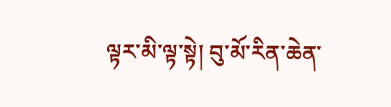ལྟར་མི་ལྟ་སྟེ། བུ་མོ་རིན་ཆེན་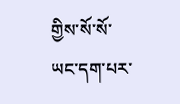གྱིས་སོ་སོ་ཡང་དག་པར་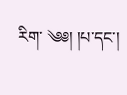རིག་ ༄༅། །པ་དང་།